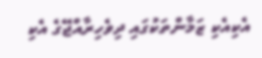އެކިއެކި ޒަމާންތަކުގައި ދިވެހިރާއްޖޭގެ އެކި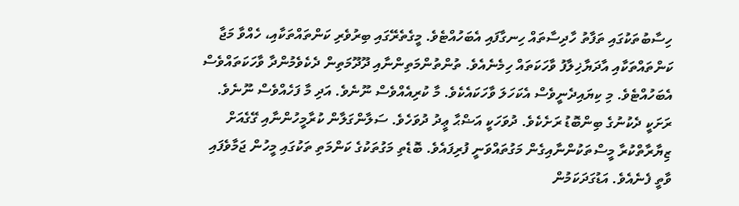ހިސާބުތަކުގައި ތަފާތު ހާދިސާތައް ހިނގާފައި އެބަހުއްޓެވެ. މީގެތެރޭގައި ބިރުވެރި ކަންތައްތަކާއި، ހެއްވާ މަޖާ ކަންތައްތަކާއި އާދަޔާޚިލާފު ވާހަކަތައް ހިމެނެއެވެ. ތުންތުންމަތިންނާއި ދޫދޫމަތިން ދެކެވެމުންދާ ވާހަކަތައްވެސް އެބަހުއްޓެވެ. މި ކިޔައިދެނީވެސް އެކަހަލަ ވާހަކައެކެވެ. މާ ކުރިއެއްވެސް ނޫނެވެ. އަދި މާ ފަހެއްވެސް ނޫނެވެ.
ރަށަކީ ދެކުނުގެ ބިންބޮޑު ރަށެކެވެ. ދުވަހަކީ އަޟްޙާ ޢީދު ދުވަހެވެ. ސަލާންގަލާން ކުރާމީހުންނާއި ގޭގެއަށް ޒިޔާރާތްކުރާ މީސްތަކުންނާއިގެން މަގުތައްވަނީ ފުރިފައެވެ. ބޮޑެތި މަގުތަކުގެ ކަންމަތި ތަކުގައި މީހުން ޖަމާވެފައި ވާތީ ފެނެއެވެ. އަޑުގަދަކަމުން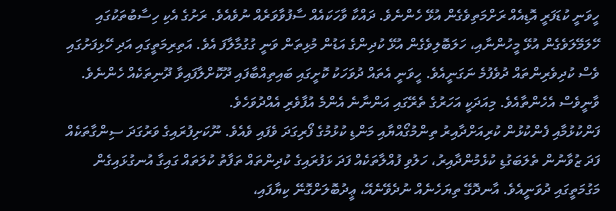ހީވަނީ ކުޑަފަރީ އޮޑިއެއް ރަށްމަތިވެގެން އުޅޭ ހެންނެވެ. ދައްކާ ވާހަކައެއް ސާފުވާވަރެއް ނުވެއެވެ. ރަށުގެ އެކި ހިސާބުތަކުގައި ހޭލަމޭލަވެގެން އުޅޭ މީހުންނާއި، ހަލަބޮލިވެގެން އުޅޭ ކުދިންގެ އަޑުން މުޅިތަން ވަނީ ގުގުމާލާފަ އެވެ. އަތިރިމަތީގައި އަދި ހޭޅިފަށުގައި ވެސް ކުދިވެރިންތައް ދުވެފުމެ ނަގަނީއެވެ. ހީވަނީ އެތައް ދުވަހަކު ކޮށީގައި ބައިތިއްބާފައި ދޫކޮށްލާފައިވާ ދޫނިތަކެއް ހެންނެވެ. ވާނީވެސް އެހެންތާއެވެ. މިއަދަކީ އަހަރުގެ ތެރޭގައި އަންނާނެ އެންމެ އުފާވެރި އެއްދުވަހެވެ.
ފަންކުޅުމާއި ފެންކުޅުން ކުރިއަށްދާއިރު ތިންމުގޯއްޔާއި މަންޑި ކުޅުމުގެ ފޯރިގަދަ ވެފައި ވެއެވެ. ނޫކަށިފުރައިގެ ވަރުގަދަ ސިންގާތަކެއް ފަދަ ޒުވާނުން ތެލަބަގުޑި ކުޅެމުންދާއިރު، ހަލުވި ފުއްލާތަކެއް ފަދަ ޅަފުރައިގެ ކުދިންތައް ތަފާތު ކުލަތައް ގައިގާ އުނގުޅައިގެން މަގުމަތީގައި ދުވަނީއެވެ. އާނދޮގޭ ތިޔަހެނެއް ނުދެވޭނެއޭ، ޢީދުބޮލަށްގޮނޭ ކިޔާފައި،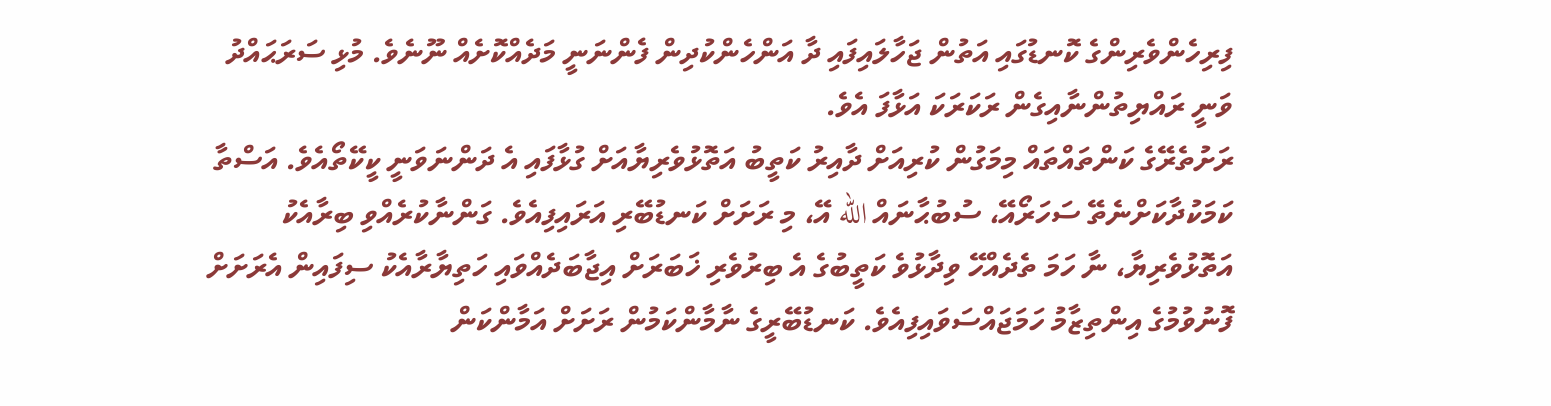ފިރިހެންވެރިންގެ ކޮނޑުގައި އަތުން ޖަހާލައިފައި ދާ އަންހެންކުދިން ފެންނަނީ މަދެއްކޮށެއް ނޫނެވެ. މުޅި ސަރަޙައްދު ވަނީ ރައްޔިތުންނާއިގެން ރަކަރަކަ އަޅާފަ އެވެ.
ރަށުތެރޭގެ ކަންތައްތައް މިމަގުން ކުރިއަށް ދާއިރު ކަތީބު އަތޮޅުވެރިޔާއަށް ގުޅާފައި އެ ދަންނަވަނީ ކީކޭތޯއެވެ. އަސްތާ ކަމަކުދާކަށްނެތޭ ސަހަރޯއޭ، ސުބުޙާނައް الله އޭ، މި ރަށަށް ކަނޑުބޭރި އަރައިފިއެވެ. ގަންނާކުރެއްވި ބިރާއެކު އަތޮޅުވެރިޔާ، ނާ ހަމަ ތެދެއްހޭ ވިދާޅުވެ ކަތީބުގެ އެ ބިރުވެރި ޚަބަރަށް އިޖާބަދެއްވައި ހަތިޔާރާއެކު ސިފައިން އެރަށަށް ފޮނުވުމުގެ އިންތިޒާމު ހަމަޖައްސަވައިފިއެވެ. ކަނޑުބޭރީގެ ނާމާންކަމުން ރަށަށް އަމާންކަން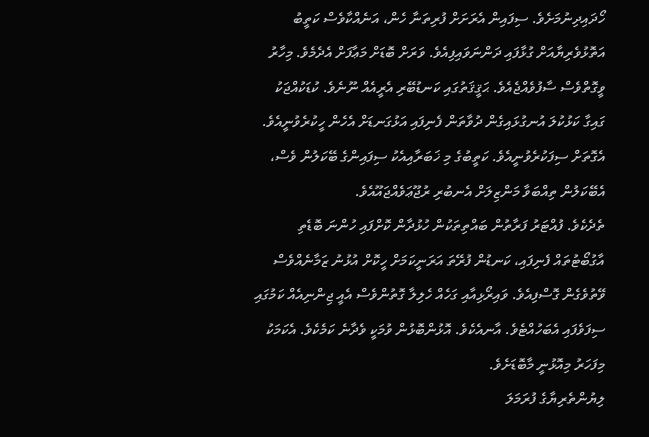ހޯދައިދިނުމަށެވެ. ސިފައިން އެރަށަށް ފުރިތަނާ ހެން، އަނެއްކާވެސް ކަތީބު އަތޮޅުވެރިޔާއަށް ގުޅާފައި ދަންނަވައިފިއެވެ. ވަރަށް ބޮޑަށް މަޢާފަށް އެދެމެވެ. މިހާރު ވީގޮތްވެސް ސާފުވެއްޖެއެވެ. ޙަޤީޤަތުގައި ކަނޑުބޭރި އެރީއެއް ނޫނެވެ. ކުޑަކުއްޖަކު ގައިގާ ކަޅުކުލަ އުނގުޅައިގެން ދުވާތަން ފެނިފައި އަޅުގަނޑަށް އެހެން ހީކުރެވުނީއެވެ. އެގޮތަށް ސިފަކުރެވުނީއެވެ. ކަތީބުގެ މި ޚަބަރާއިއެކު ސިފައިންގެ ބޭކަލުން ވެސް، އެބޭކަލުން ތިއްބަވާ މަންޒިލަށް އެނބުރި ރުޖޫޢަވެއްޖައޫއެވެ.
ތެދެކެވެ. ފުއްޓަރު ފަރާތުން ބައްތިތަކުން ހުޅުދާން ކޮށްފައި ހުންނަ ބޮޑެތި އާގުބޯޓުތައް ފެނިފައި، ކަނޑުން ފުރޭތަ އަރަނީކަމަށް ހީކޮށް އުޅުނު ޒަމާނެއްވެސް ވޭތުވެގެން ގޮސްފިއެވެ. ވައިރޯޅިއާއި ގަހެއް ހެލިލާ ގޮތުންވެސް އެއީ ޖިންނިއެއް ކަމުގައި ސިފަވެފައި އެބަހުއްޓެވެ. އާނއެކެވެ. އޮޅުންބޮޅުން ވުމަކީ ވެދާނެ ކަމެކެވެ. އެކަމަކު މިފަހަރު މިއޮޅުނީ މާބޮޑަށެވެ.
ލިޔުންތެރިޔާގެ ފުރަމަލަ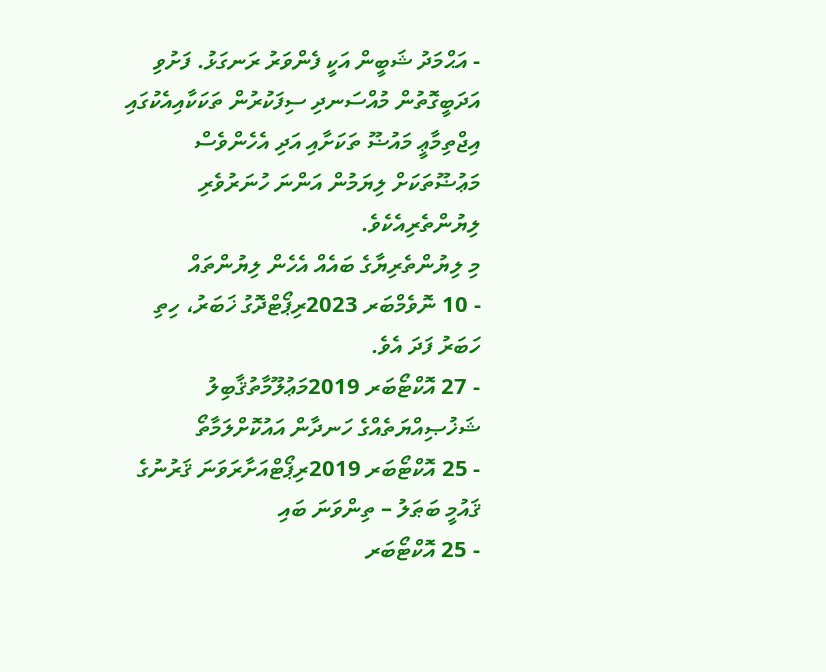- އަޙްމަދު ޝަބީން އަކީ ފެންވަރު ރަނގަޅު. ފަށުވި އަދަބީގޮތުން މުއްސަނދި ސިފަކުރުން ތަކަކާއިއެކުގައި އިޖްތިމާޢީ މައުޟޫ ތަކަށާއި އަދި އެހެންވެސް މަޢުޟޫތަކަށް ލިޔަމުން އަންނަ ހުނަރުވެރި ލިޔުންތެރިއެކެވެ.
މި ލިޔުންތެރިޔާގެ ބައެއް އެހެން ލިޔުންތައް
- 10 ނޮވެމްބަރ 2023ރިޕޯޓްދޮގު ޚަބަރު، ހިތި ހަބަރު ފަދަ އެވެ.
- 27 އޮކްޓޯބަރ 2019މަޢުލޫމާތުޤާބިލު ޝަޚުޞިއްޔަތެއްގެ ހަނދާން އައުކޮށްލަމާތޯ
- 25 އޮކްޓޯބަރ 2019ރިޕޯޓްއަށާރަވަނަ ޤަރުނުގެ ޤައުމީ ބަޠަލު – ތިންވަނަ ބައި
- 25 އޮކްޓޯބަރ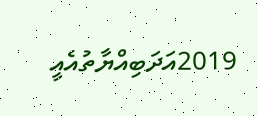2019އަދަބިއްޔާތުއެއީ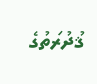ޤުދުރަތުގެ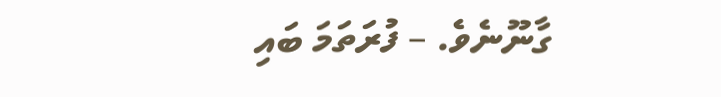ގާނޫނެވެ. – ފުރަތަމަ ބައި